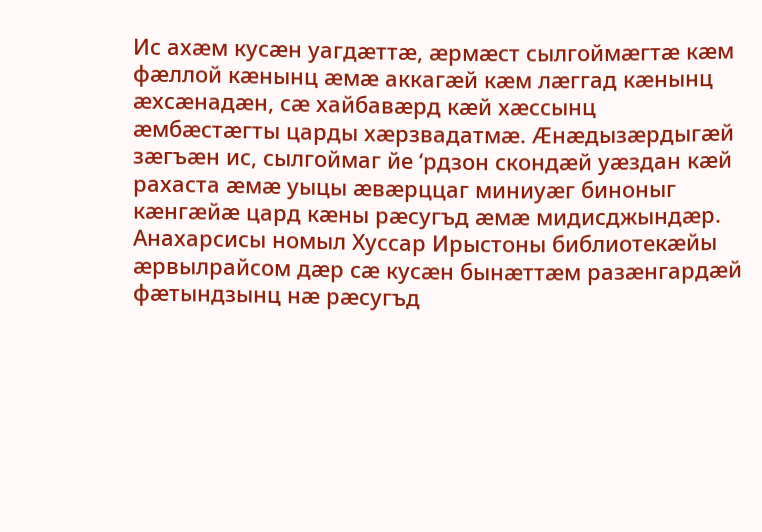Ис ахӕм кусӕн уагдӕттӕ, ӕрмӕст сылгоймӕгтӕ кӕм фӕллой кӕнынц ӕмӕ аккагӕй кӕм лæггад кӕнынц ӕхсӕнадæн, сӕ хайбавӕрд кӕй хӕссынц ӕмбӕстӕгты царды хæрзвадатмæ. Ӕнӕдызӕрдыгӕй зӕгъӕн ис, сылгоймаг йе ‘рдзон скондӕй уӕздан кӕй рахаста ӕмӕ уыцы ӕвӕрццаг миниуӕг биноныг кӕнгӕйӕ цард кӕны рӕсугъд ӕмӕ мидисджындӕр. Анахарсисы номыл Хуссар Ирыстоны библиотекӕйы ӕрвылрайсом дӕр сӕ кусӕн бынӕттӕм разӕнгардӕй фӕтындзынц нӕ рӕсугъд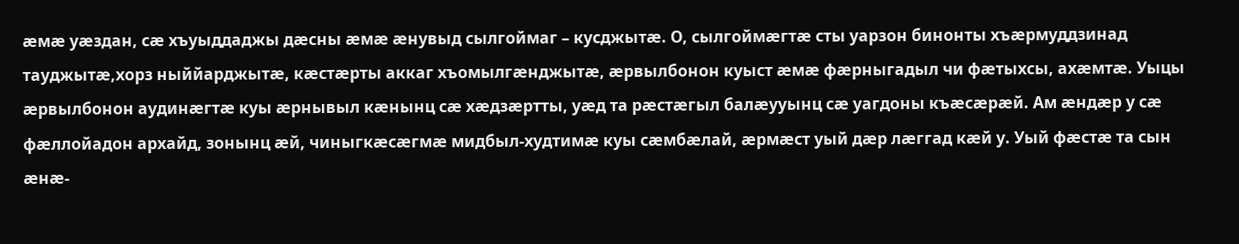ӕмӕ уӕздан, сӕ хъуыддаджы дӕсны ӕмӕ ӕнувыд сылгоймаг – кусджытӕ. О, сылгоймӕгтӕ сты уарзон бинонты хъӕрмуддзинад тауджытӕ,хорз ныййарджытӕ, кӕстӕрты аккаг хъомылгӕнджытӕ, ӕрвылбонон куыст ӕмӕ фӕрныгадыл чи фӕтыхсы, ахӕмтӕ. Уыцы ӕрвылбонон аудинӕгтӕ куы ӕрнывыл кӕнынц сӕ хӕдзӕртты, уӕд та рӕстӕгыл балӕууынц сӕ уагдоны къӕсӕрӕй. Ам ӕндӕр у сӕ фӕллойадон архайд, зонынц ӕй, чиныгкӕсӕгмӕ мидбыл-худтимӕ куы сӕмбӕлай, ӕрмӕст уый дӕр лӕггад кӕй у. Уый фӕстӕ та сын ӕнӕ-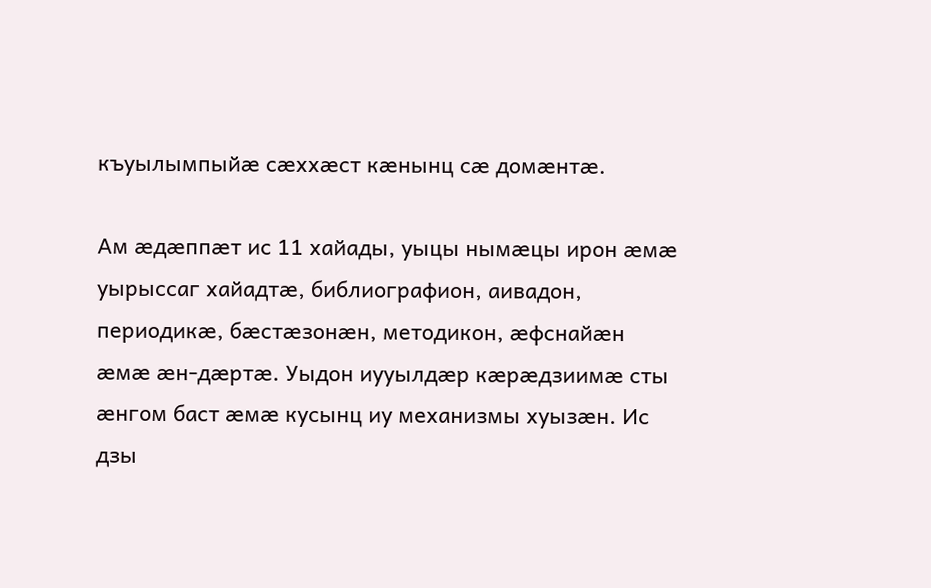къуылымпыйӕ сӕххӕст кӕнынц сӕ домӕнтӕ.

Ам ӕдӕппӕт ис 11 хайады, уыцы нымӕцы ирон ӕмӕ уырыссаг хайадтӕ, библиографион, аивадон, периодикӕ, бӕстӕзонӕн, методикон, ӕфснайӕн ӕмӕ ӕн-дӕртӕ. Уыдон иууылдӕр кӕрӕдзиимӕ сты ӕнгом баст ӕмӕ кусынц иу механизмы хуызӕн. Ис дзы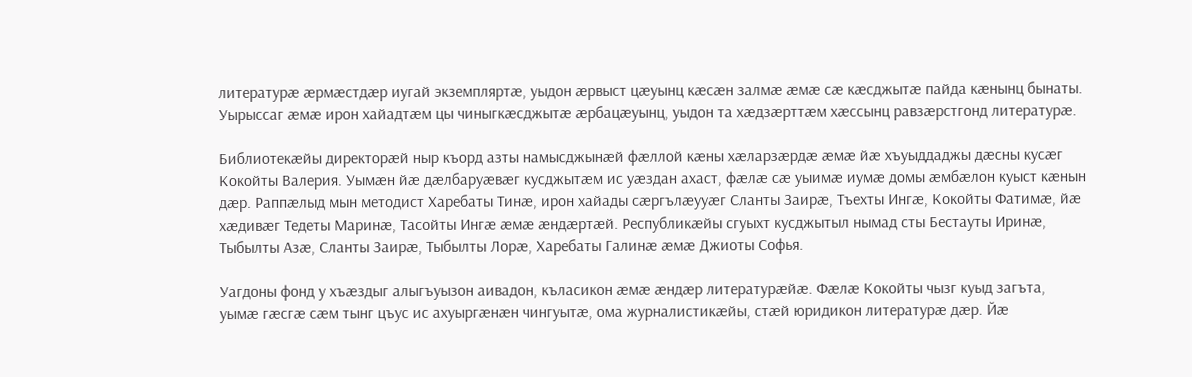литературӕ ӕрмӕстдӕр иугай экземпляртӕ, уыдон ӕрвыст цӕуынц кӕсӕн залмӕ ӕмӕ сӕ кӕсджытӕ пайда кӕнынц бынаты. Уырыссаг ӕмӕ ирон хайадтӕм цы чиныгкӕсджытӕ ӕрбацӕуынц, уыдон та хӕдзӕрттӕм хӕссынц равзӕрстгонд литературӕ.

Библиотекӕйы директорӕй ныр къорд азты намысджынӕй фӕллой кӕны хӕларзӕрдӕ ӕмӕ йӕ хъуыддаджы дӕсны кусӕг Кокойты Валерия. Уымӕн йӕ дӕлбаруӕвӕг кусджытӕм ис уӕздан ахаст, фӕлӕ сӕ уыимӕ иумӕ домы ӕмбӕлон куыст кӕнын дӕр. Раппӕлыд мын методист Харебаты Тинӕ, ирон хайады сӕргълӕууӕг Сланты Заирӕ, Тъехты Ингӕ, Кокойты Фатимӕ, йӕ хӕдивӕг Тедеты Маринӕ, Тасойты Ингӕ ӕмӕ ӕндӕртӕй. Республикӕйы сгуыхт кусджытыл нымад сты Бестауты Иринӕ, Тыбылты Азӕ, Сланты Заирӕ, Тыбылты Лорӕ, Харебаты Галинӕ ӕмӕ Джиоты Софья.

Уагдоны фонд у хъӕздыг алыгъуызон аивадон, къласикон ӕмӕ ӕндӕр литературӕйӕ. Фӕлӕ Кокойты чызг куыд загъта, уымӕ гӕсгӕ сӕм тынг цъус ис ахуыргӕнӕн чингуытӕ, ома журналистикӕйы, стӕй юридикон литературӕ дӕр. Йӕ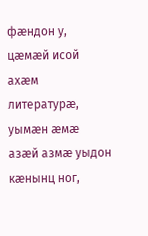фӕндон у, цӕмӕй исой ахӕм литературӕ, уымӕн ӕмӕ азӕй азмӕ уыдон кӕнынц ног,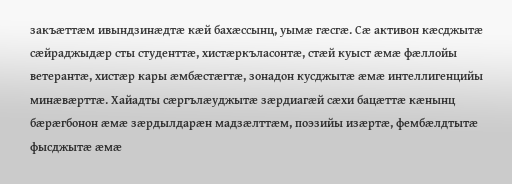закъӕттӕм ивындзинӕдтӕ кӕй бахӕссынц, уымӕ гӕсгӕ. Сӕ активон кӕсджытӕ сӕйраджыдӕр сты студенттӕ, хистӕркъласонтӕ, стӕй куыст ӕмӕ фӕллойы ветерантӕ, хистӕр кары ӕмбӕстӕгтӕ, зонадон кусджытӕ ӕмӕ интеллигенцийы минӕвӕрттӕ. Хайадты сӕргълӕуджытӕ зӕрдиагӕй сӕхи бацӕттӕ кӕнынц бӕрӕгбонон ӕмӕ зӕрдылдарӕн мадзӕлттӕм, поэзийы изӕртӕ, фембӕлдтытӕ фысджытӕ ӕмӕ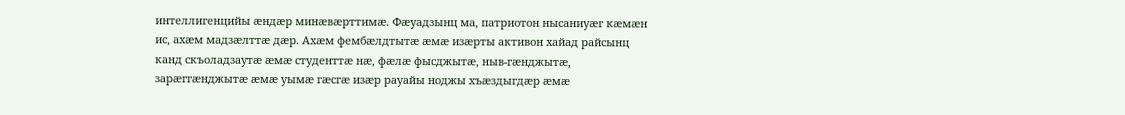интеллигенцийы ӕндӕр минӕвӕрттимӕ. Фӕуадзынц ма, патриотон нысаниуӕг кӕмӕн ис, ахӕм мадзӕлттӕ дӕр. Ахӕм фембӕлдтытӕ ӕмӕ изӕрты активон хайад райсынц канд скъоладзаутӕ ӕмӕ студенттӕ нӕ, фӕлӕ фысджытӕ, ныв-гӕнджытӕ, зарӕггӕнджытӕ ӕмӕ уымӕ гӕсгӕ изӕр рауайы ноджы хъӕздыгдӕр ӕмӕ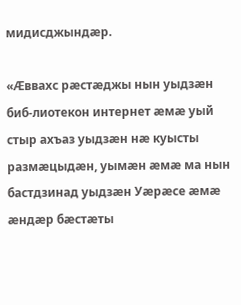мидисджындӕр.

«Ӕввахс рӕстӕджы нын уыдзӕн биб-лиотекон интернет ӕмӕ уый стыр ахъаз уыдзӕн нӕ куысты размӕцыдӕн, уымӕн ӕмӕ ма нын бастдзинад уыдзӕн Уӕрӕсе ӕмӕ ӕндӕр бӕстӕты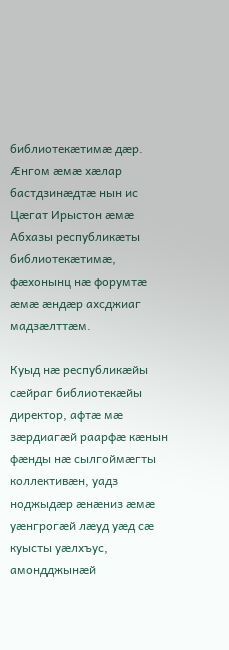библиотекӕтимӕ дӕр. Ӕнгом ӕмӕ хӕлар бастдзинӕдтӕ нын ис Цӕгат Ирыстон ӕмӕ Абхазы республикӕты библиотекӕтимӕ, фӕхонынц нӕ форумтӕ ӕмӕ ӕндӕр ахсджиаг мадзӕлттӕм.

Куыд нӕ республикӕйы сӕйраг библиотекӕйы директор, афтӕ мӕ зӕрдиагӕй раарфӕ кӕнын фӕнды нӕ сылгоймӕгты коллективӕн, уадз ноджыдӕр ӕнӕниз ӕмӕ уӕнгрогӕй лӕуд уӕд сӕ куысты уæлхъус, амондджынӕй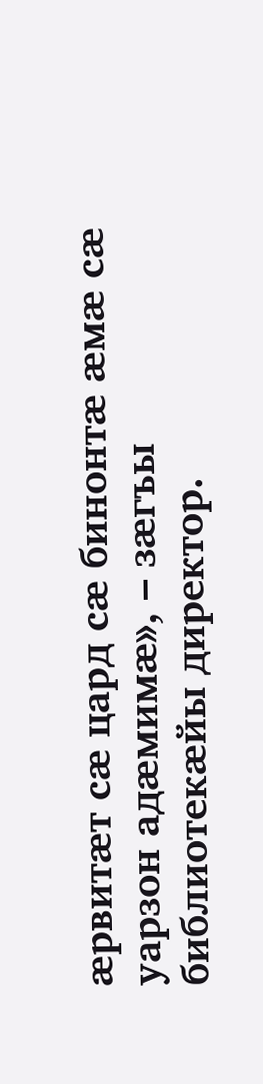ӕрвитӕт сӕ цард сӕ бинонтӕ ӕмӕ сӕ уарзон адӕмимӕ», – зæгъы библиотекæйы директор.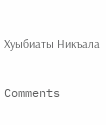Хуыбиаты Никъала

Comments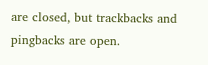are closed, but trackbacks and pingbacks are open.